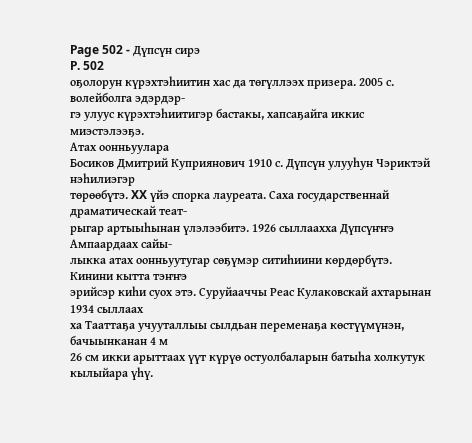Page 502 - Дүпсүн сирэ
P. 502
оҕолорун күрэхтэһиитин хас да төгүллээх призера. 2005 с. волейболга эдэрдэр-
гэ улуус күрэхтэһиитигэр бастакы, хапсаҕайга иккис миэстэлээҕэ.
Атах оонньуулара
Босиков Дмитрий Куприянович 1910 с. Дүпсүн улууһун Чэриктэй нэһилиэгэр
төрөөбүтэ. XX үйэ спорка лауреата. Саха государственнай драматическай теат-
рыгар артыыһынан үлэлээбитэ. 1926 сыллаахха Дүпсүҥҥэ Ампаардаах сайы-
лыкка атах оонньуутугар сөҕүмэр ситиһиини көрдөрбүтэ. Кинини кытта тэҥҥэ
эрийсэр киһи суох этэ. Суруйааччы Реас Кулаковскай ахтарынан 1934 сыллаах
ха Тааттаҕа учууталлыы сылдьан переменаҕа көстүүмүнэн, бачыынканан 4 м
26 см икки арыттаах үүт күрүө остуолбаларын батыһа холкутук кылыйара үһү.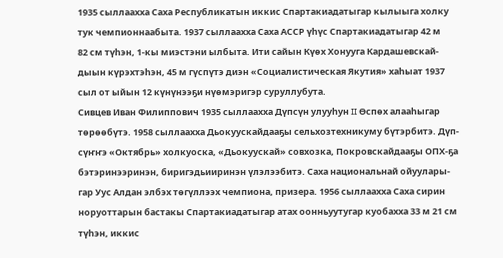1935 сыллаахха Саха Республикатын иккис Спартакиадатыгар кылыыга холку
тук чемпионнаабыта. 1937 сыллаахха Саха АССР үһүс Спартакиадатыгар 42 м
82 см түһэн, 1-кы миэстэни ылбыта. Ити сайын Күөх Хонууга Кардашевскай-
дыын күрэхтэһэн, 45 м гүспүтэ диэн «Социалистическая Якутия» хаһыат 1937
сыл от ыйын 12 күнүнээҕи нүөмэригэр суруллубута.
Сивцев Иван Филиппович 1935 сыллаахха Дүпсүн улууһун II Өспөх алааһыгар
төрөөбүтэ. 1958 сыллаахха Дьокуускайдааҕы сельхозтехникуму бүтэрбитэ. Дүп-
сүҥҥэ «Октябрь» холкуоска, «Дьокуускай» совхозка, Покровскайдааҕы ОПХ-ҕа
бэтэринээринэн, биригэдьииринэн үлэлээбитэ. Саха национальнай ойуулары-
гар Уус Алдан элбэх төгүллээх чемпиона, призера. 1956 сыллаахха Саха сирин
норуоттарын бастакы Спартакиадатыгар атах оонньуутугар куобахха 33 м 21 см
түһэн, иккис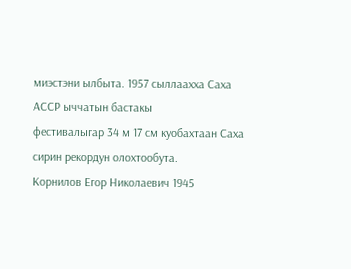миэстэни ылбыта. 1957 сыллаахха Саха АССР ыччатын бастакы
фестивалыгар 34 м 17 см куобахтаан Саха сирин рекордун олохтообута.
Корнилов Егор Николаевич 1945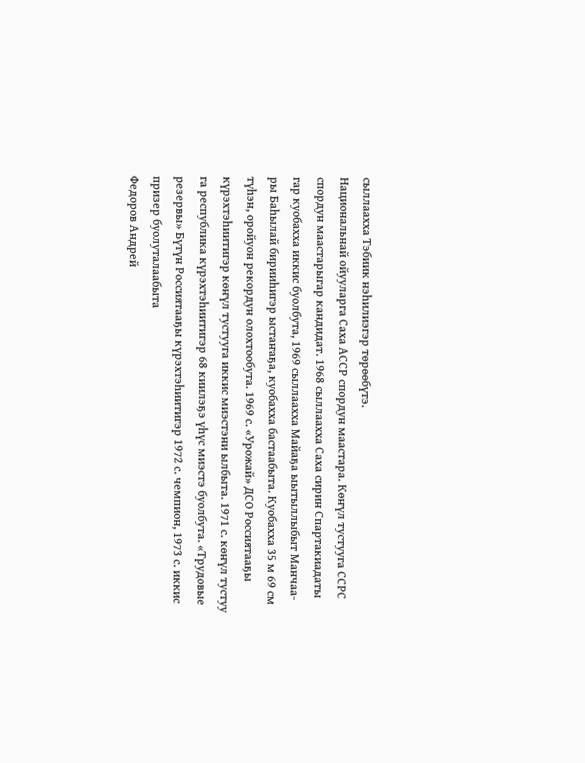сыллаахха Тэбиик нэһилиэгэр төрөөбүтэ.
Национальнай ойууларга Саха АССР спордун маастара. Көҥүл тустууга ССРС
спордун маастарыгар кандидат. 1968 сыллаахха Саха сирин Спартакиадаты
гар куобахха иккис буолбута, 1969 сыллаахха Майаҕа ыытыллыбыт Манчаа-
ры Баһылай бирииһигэр ыстаҥаҕа, куобахха бастаабыта. Куобахха 35 м 69 см
түһэн, оройуон рекордун олохтообута. 1969 с. «Урожай» ДСО Россиятааҕы
күрэхтэһиитигэр көҥүл тустууга иккис миэстэни ылбыта. 1971 с. көҥүл тустуу
га республика күрэхтэһиитигэр 68 киилэҕэ үһүс миэстэ буолбута. «Трудовые
резервы» Бүтүн Россиятааҕы күрэхтэһиитигэр 1972 с. чемпион, 1973 с. иккис
призер буолуталаабыта
Федоров Андрей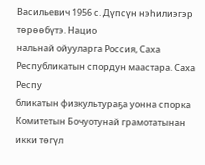Васильевич 1956 с. Дүпсүн нэһилиэгэр төрөөбүтэ. Нацио
нальнай ойууларга Россия, Саха Республикатын спордун маастара. Саха Респу
бликатын физкультураҕа уонна спорка Комитетын Бочуотунай грамотатынан
икки төгүл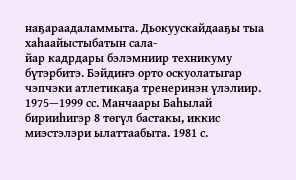наҕараадаламмыта. Дьокуускайдааҕы тыа хаһаайыстыбатын сала-
йар кадрдары бэлэмниир техникуму бүтэрбитэ. Бэйдиҥэ орто оскуолатыгар
чэпчэки атлетикаҕа тренеринэн үлэлиир. 1975—1999 сс. Манчаары Баһылай
бирииһигэр 8 төгүл бастакы, иккис миэстэлэри ылаттаабыта. 1981 с.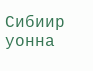Сибиир уонна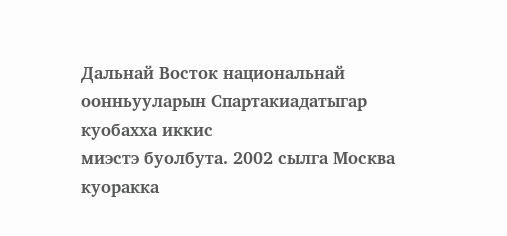Дальнай Восток национальнай оонньууларын Спартакиадатыгар куобахха иккис
миэстэ буолбута. 2002 сылга Москва куоракка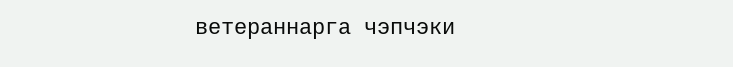ветераннарга чэпчэки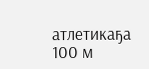атлетикаҕа
100 м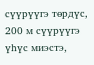сүүрүүгэ төрдүс, 200 м сүүрүүгэ үһүс миэстэ,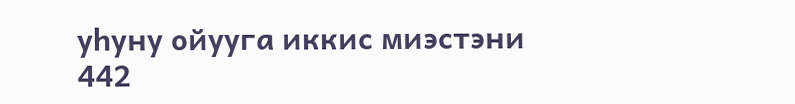уһуну ойууга иккис миэстэни
442